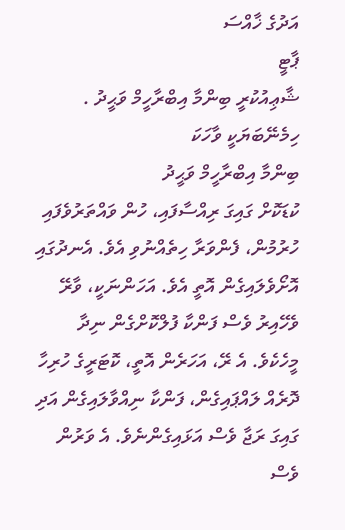އަދުގެ ޚާއްސަ
ޕާޓީ
ޝާޢިއުކުރީ ބިންމާ އިބްރާހީމް ވަޙީދު . ހިމެނޭބަޔަކީ ވާހަކަ
ބިންމާ އިބްރާހީމް ވަޙީދު
ކުޑަކޮށް ގައިގަ ރިއްސާފައި، ހުން ވައްތަރުވެފައި ހުރުމުން، ފެންވަރާ ހިތެއްނުވި އެވެ. އެނދުގައި އޮށޯވެލައިގެން އޮތީ އެވެ. އަހަންނަކީ، ވާރޭ ވެހޭއިރު ވެސް ފަންކާ ފުލްކޮށްގެން ނިދާ މީހެކެވެ. އެ ރޭ، އަހަރެން އޮތީ، ކޮޓަރީގެ ހުރިހާ ދޮރެއް ލައްޕައިގެން، ފަންކާ ނިއްވާލައިގެން އަދި ގައިގަ ރަޖާ ވެސް އަޅައިގެންނެވެ. އެ ވަރުން ވެސް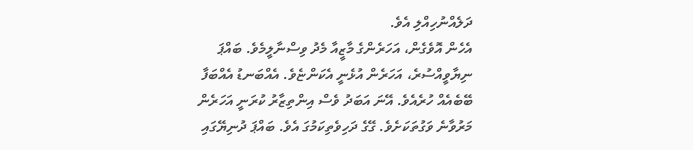ދަލެއްނުހިއްލި އެވެ.
އެހެން އޮވެގެން، އަހަރެންގެ މާޒީއާ މެދު ވިސްނާލީމެވެ. ބައްޕަ ނިޔާވީއްސުރެ، އަހަރެން އުޅެނީ އެކަންޏެވެ. އެއްބަނޑު އެއްބަފާ ބޭބެއެއް ހުރެއެވެ. އޭނަ އަބަދު ވެސް އިންތިޒާރު ކުރަނީ އަހަރެން މަރުވާނެ ވަގުތަކަށެވެ. ގޭގެ ދަހިވެތިކަމުގަ އެވެ. ބައްޕަ ދުނިޔޭގައި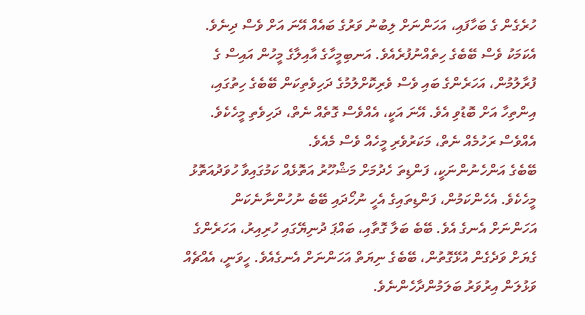ހުރެގެން ގެ ބަހާފައި، އަހަންނަށް ލިބުނު ވަރުގެ ބައެއް އޭނަ އަށް ވެސް ދިނެވެ. އެކަމަކު ވެސް ބޭބެގެ ހިތެއްނުފުރެއެވެ. އަނބިމީހާގެ އާއިލާގެ މީހުން އައިސް ގެ ފުރާލުމުން، އަހަރެންގެ ބައި ވެސް ވެރިކޮށްލުމުގެ ދަހިވެތިކަން ބޭބެގެ ހިތުގައި، އިންތިހާ އަށް ބޮޑުވި އެވެ. އޭނަ އަކީ، އެއްވެސް ގޮތެއް ނެތް، ދަހިވެތި މީހެކެވެ. އެއްވެސް ރަހުމެއް ނެތް، މަކަރުވެރި މީހެއް ވެސް މެއެވެ.
ބޭބެގެ އަންހެނުންނަކީ، ފަންޑިތަ ހެދުމަށް މަޝްހޫރު އަތޮޅެއް ކަމުގައިވާ ހުވަދުއަތޮޅު މީހެކެވެ. އެހެންކަމުން، ފަންޑިތައިގެ އެހީ ނުހޯދައި ބޭބެ ނުހުންނާނެކަން އަހަންނަށް އެނގެ އެވެ. ބޭބެ ބަލާ ގޮތާއި، ބައްޕަ ދުނިޔޭގައި ހުރިއިރު، އަހަރެންގެ ގެޔަށް ވަދެގެން އުޅޭގޮތުން، ބޭބެގެ ނިޔަތް އަހަންނަށް އެނގެއެވެ. ހީވަނީ، އެއްޗެއް ވަޅުލަން އިރުވަރު ބަލަމުންދާހެންނެވެ.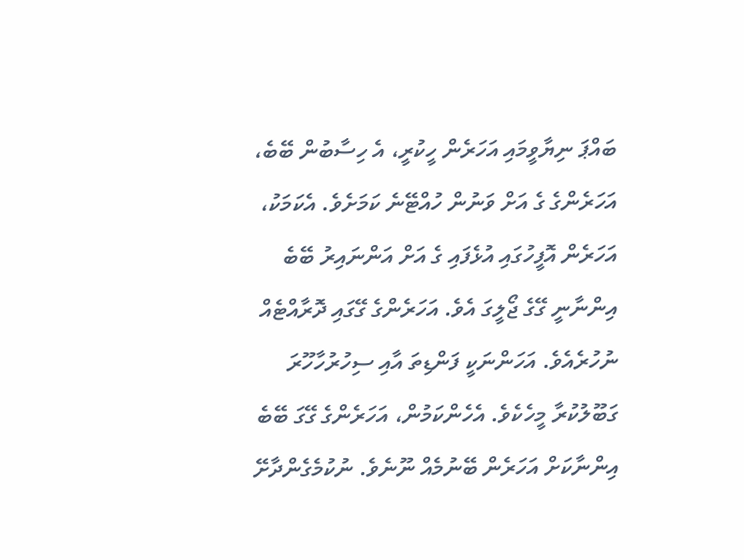ބައްޕަ ނިޔާވީމައި އަހަރެން ހީކުރީ، އެ ހިސާބުން ބޭބެ، އަހަރެންގެ ގެ އަށް ވަނުން ހުއްޓޭނެ ކަމަށެވެ. އެކަމަކު، އަހަރެން އޮފީހުގައި އުޅެފައި ގެ އަށް އަންނައިރު ބޭބެ އިންނާނީ ގޭގެ ޖޯލީގަ އެވެ. އަހަރެންގެ ގޭގައި ދޮރާއްޓެއް ނުހުރެއެވެ. އަހަންނަކީ ފަންޑިތަ އާއި ސިހުރުހާހޫރަ ގަބޫލުކުރާ މީހެކެވެ. އެހެންކަމުން، އަހަރެންގެ ގޭގަ ބޭބެ އިންނާކަށް އަހަރެން ބޭނުމެއް ނޫނެވެ. ނުކުމެގެންދާށޭ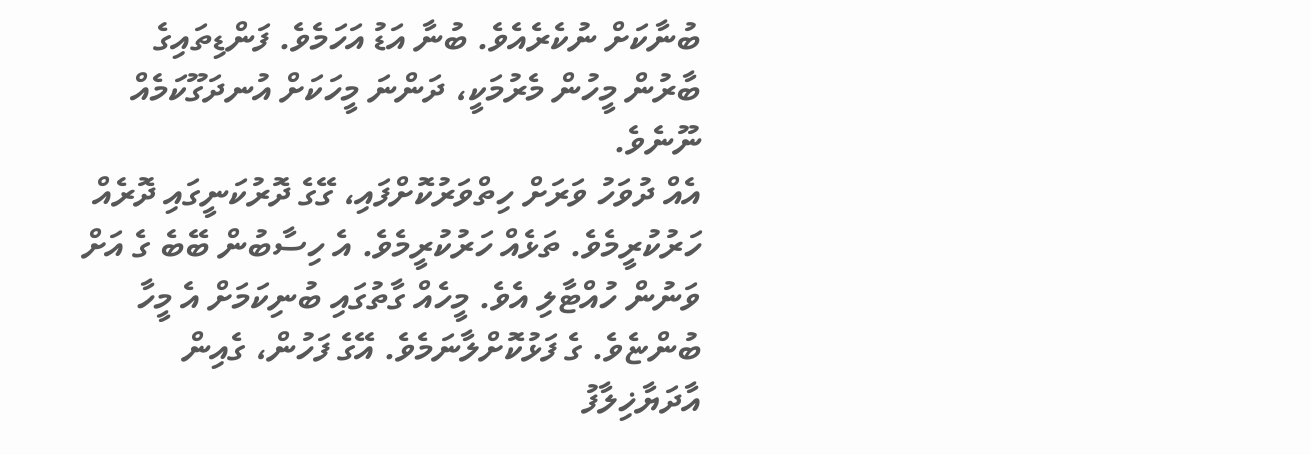ބުނާކަށް ނުކެރެއެވެ. ބުނާ އަޑު އަހަމެވެ. ފަންޑިތައިގެ ބާރުން މީހުން މެރުމަކީ، ދަންނަ މީހަކަށް އުނދަގޫކަމެއް ނޫނެވެ.
އެއް ދުވަހު ވަރަށް ހިތްވަރުކޮށްފައި، ގޭގެ ދޮރުކަނީގައި ދޮރެއް ހަރުކުރީމެވެ. ތަޅެއް ހަރުކުރީމެވެ. އެ ހިސާބުން ބޭބެ ގެ އަށް ވަނުން ހުއްޓާލި އެވެ. މީހެއް ގާތުގައި ބުނިކަމަށް އެ މީހާ ބުންޏެވެ. ގެ ފަޅުކޮށްލާނަމެވެ. އޭގެ ފަހުން، ގެއިން އާދަޔާޚިލާފު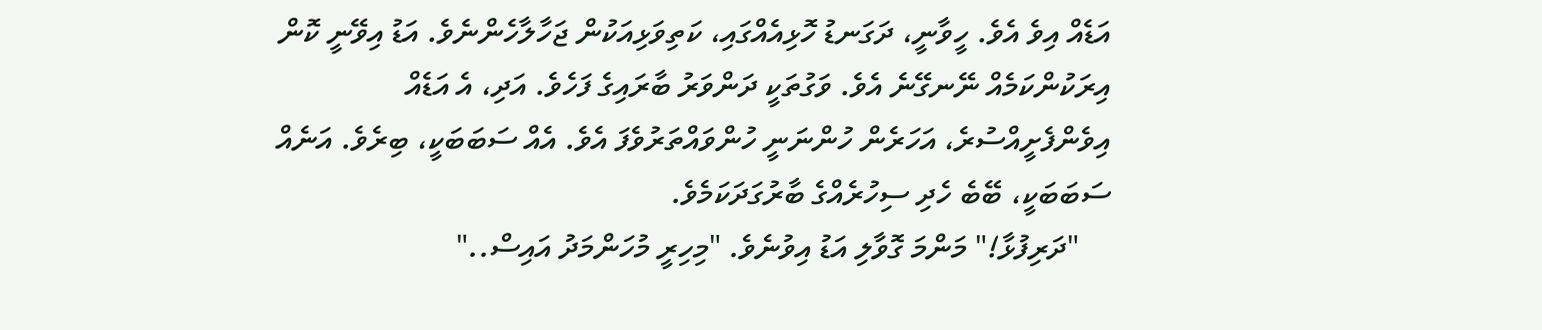އަޑެއް އިވެ އެވެ. ހީވާނީ، ދަގަނޑު ހޮޅިއެއްގައި، ކަތިވަޅިއަކުން ޖަހާލާހެންނެވެ. އަޑު އިވޭނީ ކޮން އިރަކުންކަމެއް ނޭނގޭނެ އެވެ. ވަގުތަކީ ދަންވަރު ބާރައިގެ ފަހެވެ. އަދި، އެ އަޑެއް އިވެންފެށީއްސުރެ، އަހަރެން ހުންނަނީ ހުންވައްތަރުވެފަ އެވެ. އެއް ސަބަބަކީ، ބިރެވެ. އަނެއް ސަބަބަކީ، ބޭބެ ހެދި ސިހުރެއްގެ ބާރުގަދަކަމެވެ.
    "ދަރިފުޅާ!" މަންމަ ގޮވާލި އަޑު އިވުނެވެ. "މިހިރީ މުހަންމަދު އައިސް.."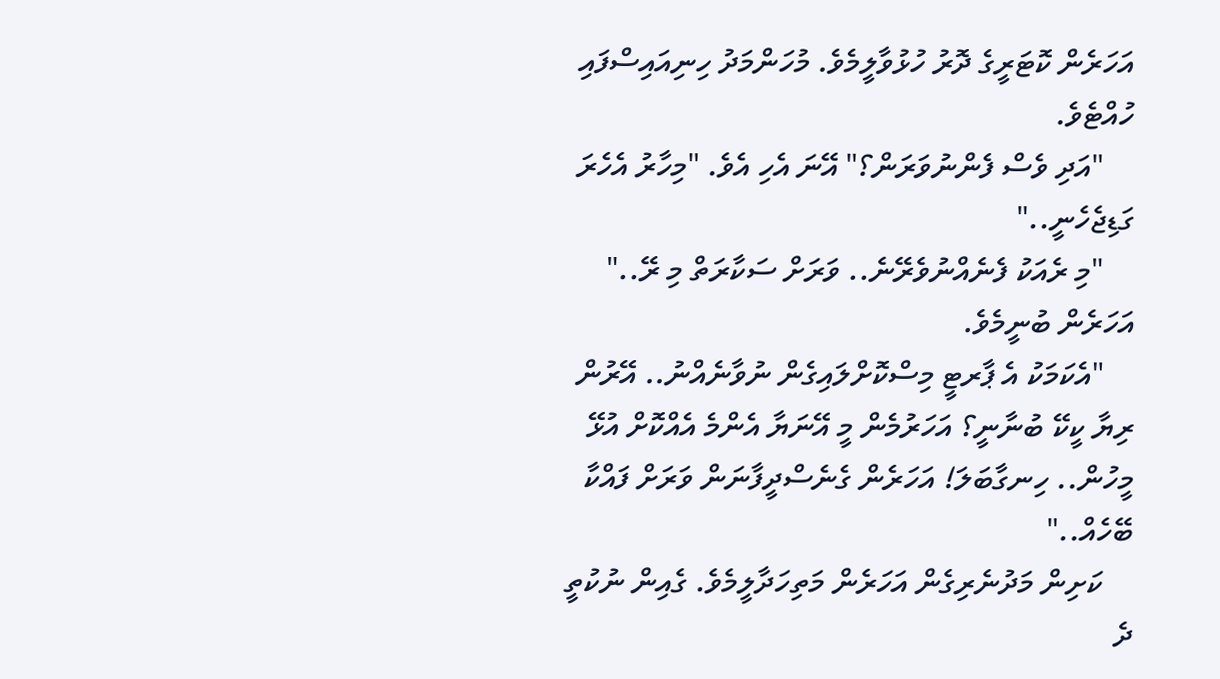އަހަރެން ކޮޓަރީގެ ދޮރު ހުޅުވާލީމެވެ. މުހަންމަދު ހިނިއައިސްފައި ހުއްޓެވެ.
    "އަދި ވެސް ފެންނުވަރަން؟" އޭނަ އެހި އެވެ. "މިހާރު އެހެރަ ގަޑިޖެހެނީ.."
    "މި ރެއަކު ފެނެއްނުވެރޭނެ.. ވަރަށް ސަކާރަތް މި ރޭ.." އަހަރެން ބުނީމެވެ.
    "އެކަމަކު އެ ޕާރޓީ މިސްކޮށްލައިގެން ނުވާނެއްނު.. އޭރުން ރިޔާ ކީކޭ ބުނާނީ؟ އަހަރުމެން މީ އޭނަޔާ އެންމެ އެއްކޮށް އުޅޭ މީހުން.. ހިނގާބަލަ! އަހަރެން ގެނެސްދީފާނަން ވަރަށް ފައްކާ ބޭހެއް.."
    ކަށިން މަދުނެރިގެން އަހަރެން މަތިހަދާލީމެވެ. ގެއިން ނުކުތީ ދެ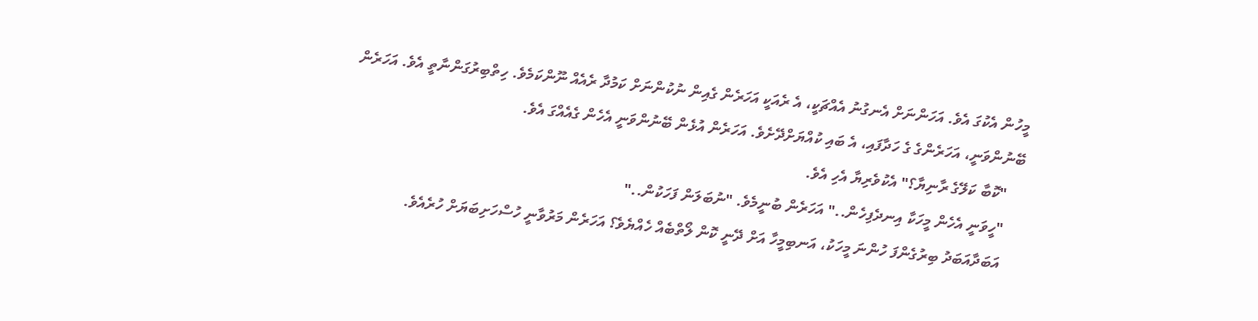މީހުން އެކުގަ އެވެ. އަހަންނަށް އެނގުނު އެއްޗަކީ، އެ ރެއަކީ އަހަރެން ގެއިން ނުކުންނަށް ކަމުދާ ރެއެއް ނޫންކަމެވެ. ހިތްބިރުގަންނާތީ އެވެ. އަހަރެން ބޭނުންވަނީ، އަހަރެންގެ ގެ ހަދާފައި، އެ ބައި ކުއްޔަށްދޭށެވެ. އަހަރެން އުޅެން ބޭނުންވަނީ އެހެން ގެއެއްގަ އެވެ.
    "ކޮބާ ކަލޭގެ ރާނިޔާ؟" އެކުވެރިޔާ އެހި އެވެ.
    "ހީވަނީ އެހެން މީހަކާ އިނދެފިހެން.." އަހަރެން ބުނީމެވެ. "ނުބަލަން ފަހަކުން.."
    އަބަދާއަބަދު ބިރުގެންފަ ހުންނަ މީހަކު، އަނބިމީހާ އަށް ދޭނީ ކޮން ލޯތްބެއް ހެއްޔެވެ؟ އަހަރެން މަރުވާނީ ހުސްހަށިބަޔަށް ހުރެއެވެ.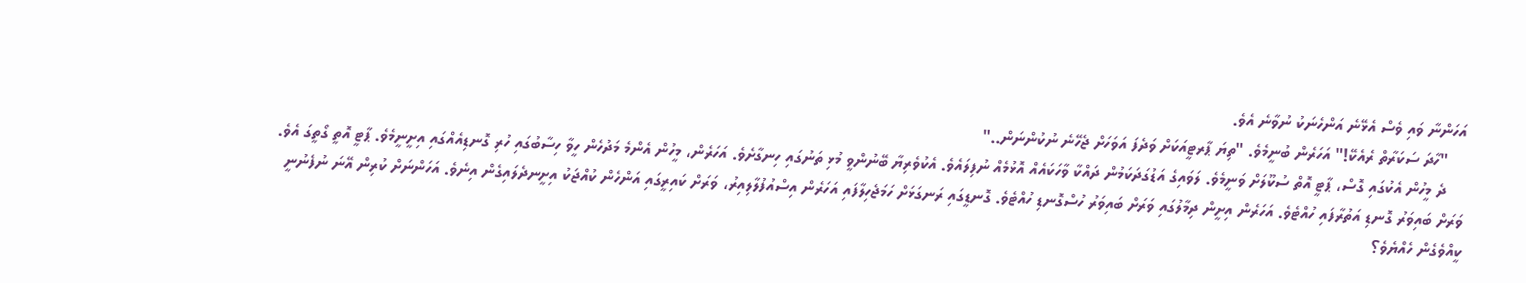އަހަންނާ ވައި ވެސް އެޅޭނެ އަންހެނަކު ނުވާނެ އެވެ.
    "ހާދަ ސަކަރާތް ރެއެކޭ!" އަހަރެން ބުނީމެވެ. "ތިޔަ ޕާރޓީއަކަށް ވަދެފަ އަވަހަށް ޖެހޭނެ ނުކުންނަން.."
    ދެ މީހުން އެކުގައި ގޮސް، ޕާޓީ އޮތް ސުކޫލަށް ވަނީމެވެ. ލަވައިގެ އަޑުގަދަކަމުން ދައްކާ ވާހަކައެއް އޮޅުމެއް ނުފިލައެވެ. އެކުވެރިޔާ ބޭނުންވީ މުޅި ތަނުގައި ހިނގާށެވެ. އަހަރެން، މީހުން އެންމެ މަދުހެން ހީވާ ހިސާބުގައި ހުރި ގޮނޑިއެއްގައި އިށީނީމެވެ. ޕާޓީ އޮތީ ގޯތީގަ އެވެ. ވަރަށް ބައިވަރު ގޮނޑި އަތުރާފައި ހުއްޓެވެ. އަހަރެން އިށީން ދިމާލުގައި ވަރަށް ބައިވަރު ހުސްގޮނޑި ހުއްޓެވެ. ގޮނޑީގައި ރަނގަޅަށް ހަމަޖެހިލާފައި އަހަރެން އިސްއުފުލާލިއިރު، ވަރަށް ކައިރީގައި އަންހެން ކުއްޖަކު އިށީނދެލައިގެން އިނެވެ. އަހަންނަށް ކުރިން އޭނަ ނުފެނުނީ ކީއްވެގެން ހެއްޔެވެ؟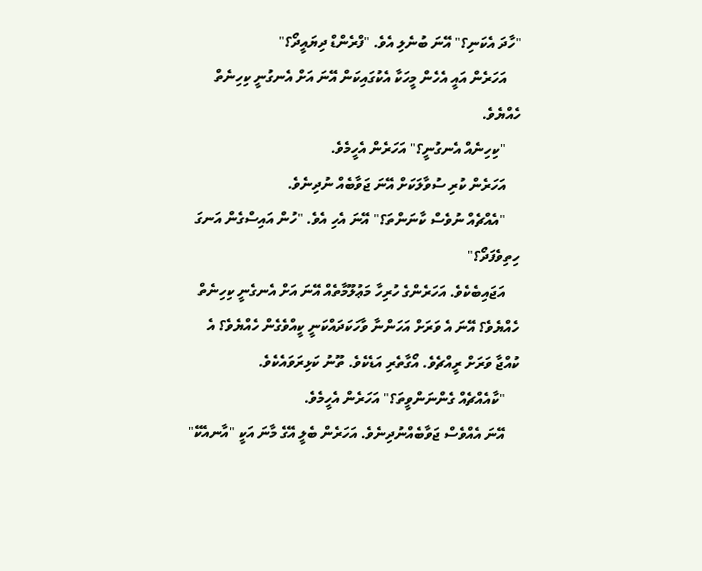"ހާދަ އެކަނި؟" އޭނަ ބުނެލި އެވެ. "ފްރެންޑް ދިޔައީދޯ؟"
    އަހަރެން އައީ އެހެން މީހަކާ އެކުގައިކަން އޭނަ އަށް އެނގުނީ ކިހިނެތް ހެއްޔެވެ.
    "ކިހިނެއް އެނގުނީ؟" އަހަރެން އެހީމެވެ.
    އަހަރެން ކުރި ސުވާލަކަށް އޭނަ ޖަވާބެއް ނުދިނެވެ.
    "އެއްޗެއް ނުވެސް ކާނަންތަ؟" އޭނަ އެހި އެވެ. "ހުން އައިސްގެން އަނގަ ހިތިވެފަދޯ؟"
    އަޖައިބެކެވެ. އަހަރެންގެ ހުރިހާ މަޢުލޫމާތެއް އޭނަ އަށް އެނގެނީ ކިހިނެތް ހެއްޔެވެ؟ އޭނަ އެ ވަރަށް އަހަންނާ ވާހަކަދައްކަނީ ކީއްވެގެން ހެއްޔެވެ؟ އެ ކުއްޖާ ވަރަށް ރީއްޗެވެ. އޯގާތެރި އަޑެކެވެ. ތޫނު ކަޅިރަވައެކެވެ.
    "ކާއެއްޗެއް ގެންނަންވީތަ؟" އަހަރެން އެހީމެވެ.
    އޭނަ އެއްވެސް ޖަވާބެއްނުދިނެވެ. އަހަރެން ބެލީ އޭގެ މާނަ އަކީ "އާނއެކޭ"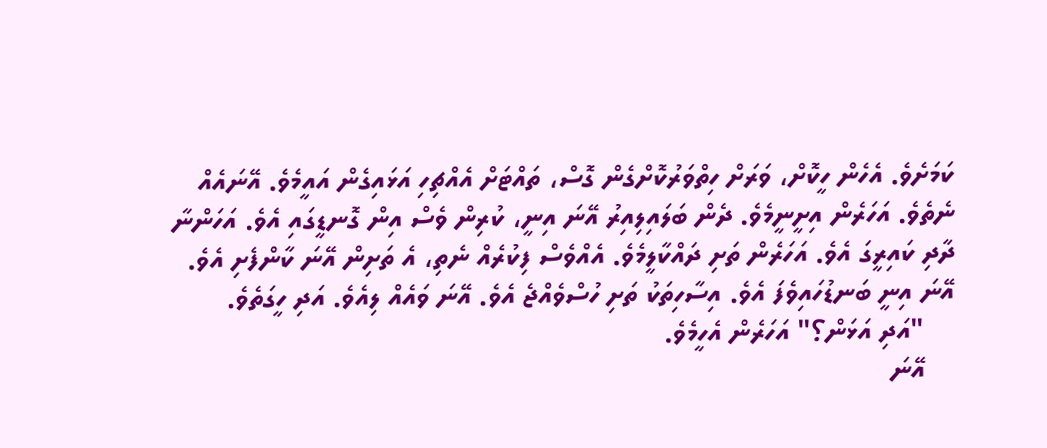ކަމަށެވެ. އެހެން ހީކޮށް، ވަރަށް ހިތްވަރުކޮށްގެން ގޮސް، ތައްޓަށް އެއްޗިހި އަޅައިގެން އައީމެވެ. އޭނައެއް ނެތެވެ. އަހަރެން އިށީނީމެވެ. ދެން ބަލައިލިއިރު އޭނަ އިނީ، ކުރިން ވެސް އިން ގޮނޑީގައި އެވެ. އަހަންނާ ދާދި ކައިރީގަ އެވެ. އަހަރެން ތަށި ދައްކާލީމެވެ. އެއްވެސް ފިކުރެއް ނެތި، އެ ތަށިން އޭނަ ކާންފެށި އެވެ. އޭނަ އިނީ ބަނޑުހައިވެފަ އެވެ. އިސާހިތަކު ތަށި ހުސްވެއްޖެ އެވެ. އޭނަ ވައެއް ލިއެވެ. އަދި ހީގަތެވެ.
    "އަދި އަޅަން؟" އަހަރެން އެހީމެވެ.
    އޭނަ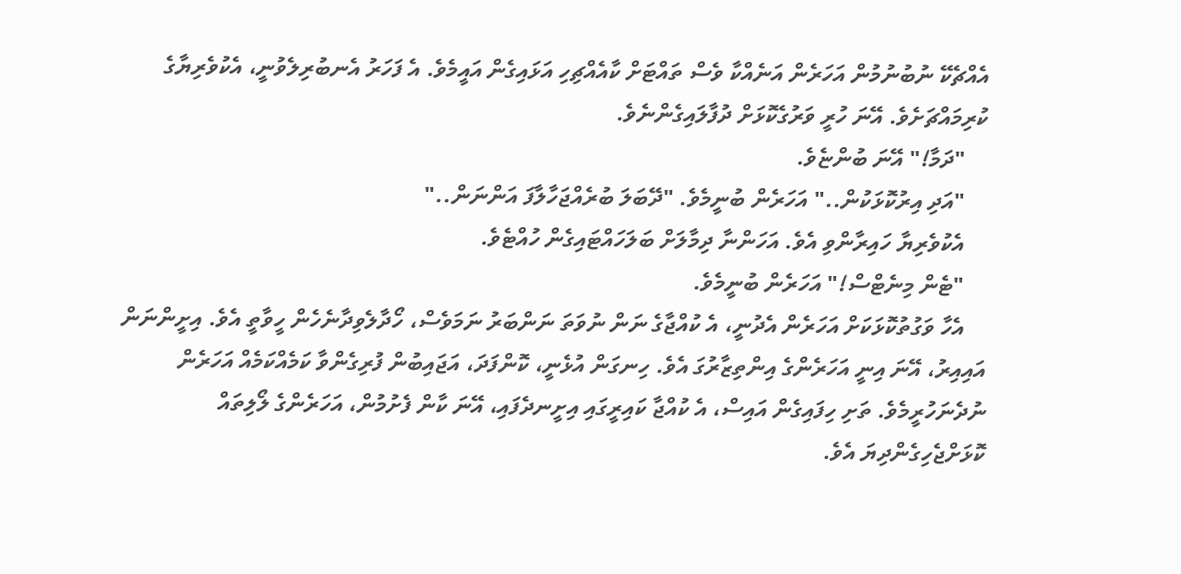އެއްޗެކޭ ނުބުނުމުން އަހަރެން އަނެއްކާ ވެސް ތައްޓަށް ކާއެއްޗިހި އަޅައިގެން އައީމެވެ. އެ ފަހަރު އެނބުރިލެވުނީ، އެކުވެރިޔާގެ ކުރިމައްޗަށެވެ. އޭނަ ހުރީ ވަރުގެކޮޅަށް ދުފާލައިގެންނެވެ.
    "ދަމާ!" އޭނަ ބުންޏެވެ.
    "އަދި އިރުކޮޅަކުން.." އަހަރެން ބުނީމެވެ. "ދޭބަލަ ބުރެއްޖަހާލާފަ އަންނަން.."
    އެކުވެރިޔާ ހައިރާންވި އެވެ. އަހަންނާ ދިމާލަށް ބަލަހައްޓައިގެން ހުއްޓެވެ.
    "ޓެން މިނެޓްސް!" އަހަރެން ބުނީމެވެ.
    އެހާ ވަގުތުކޮޅަކަށް އަހަރެން އެދުނީ، އެ ކުއްޖާގެ ނަން ނުވަތަ ނަންބަރު ނަމަވެސް، ހޯދާލެވިދާނެހެން ހީވާތީ އެވެ. އިށީންނަން އައިއިރު، އޭނަ އިނީ އަހަރެންގެ އިންތިޒާރުގަ އެވެ. ހިނގަން އުޅެނީ، ކޮންފަދަ، އަޖައިބުން ފުރިގެންވާ ކަމެއްކަމެއް އަހަރެން ނުދެނަހުރީމެވެ. ތަށި ހިފައިގެން އައިސް، އެ ކުއްޖާ ކައިރީގައި އިށީނދެފައި، އޭނަ ކާން ފެށުމުން، އަހަރެންގެ ލޯލިތައް ކޮޅަށްޖެހިގެންދިޔަ އެވެ.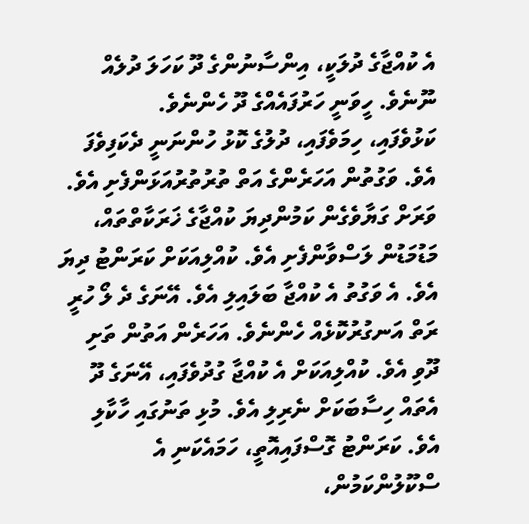އެ ކުއްޖާގެ ދުލަކީ، އިންސާނުންގެ ދޫ ކަހަލަ ދުލެއް ނޫނެވެ. ހީވަނީ ހަރުފައެއްގެ ދޫ ހެންނެވެ.
ކަޅުވެފައި، ހިމަވެފައި، ދުލުގެ ކޮޅު ހުންނަނީ ދެކަފިވެފަ އެވެ. ވަގުތުން އަހަރެންގެ އަތް ތުރުތުރުއަޅަންފެށި އެވެ. ވަރަށް ގަޔާވެގެން ކަމުންދިޔަ ކުއްޖާގެ ޚަރަކާތްތައް، މަޑުމަޑުން ލަސްވާންފެށި އެވެ. ކުއްލިއަކަށް ކަރަންޓު ދިޔަ އެވެ. އެ ވަގުތު އެ ކުއްޖާ ބަލައިލި އެވެ. އޭނަގެ ދެ ލޯ ހުރީ ރަތް އަނގުރުކޮޅެއް ހެންނެވެ. އަހަރެން އަތުން ތަށި ދޫވި އެވެ. ކުއްލިއަކަށް އެ ކުއްޖާ ގުދުވެފައި، އޭނަގެ ދޫ އެތައް ހިސާބަކަށް ނެރިލި އެވެ. މުޅި ތަނުގައި ހާކާލި އެވެ. ކަރަންޓު ގޮސްފައިއޮތީ، ހަމައެކަނި އެ ސްކޫލުންކަމުން،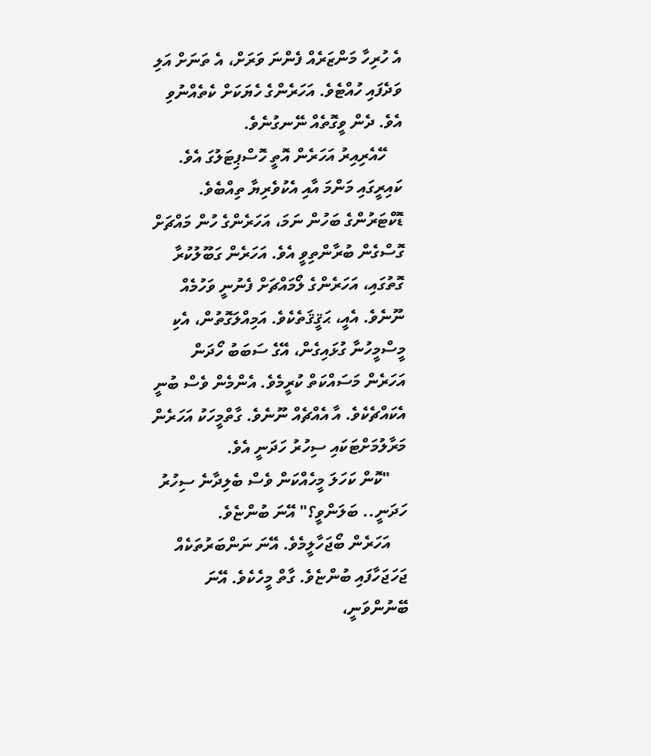އެ ހުރިހާ މަންޒަރެއް ފެންނަ ވަރަށް، އެ ތަނަށް އަލި ވަދެފައި ހުއްޓެވެ. އަހަރެންގެ ހެޔަކަށް ކެތެއްނުވި އެވެ. ދެން ވީގޮތެއް ނޭނގުނެވެ.
    ހޭއެރިއިރު އަހަރެން އޮތީ ހޮސްޕިޓަލުގަ އެވެ. ކައިރީގައި މަންމަ އާއި އެކުވެރިޔާ ތިއްބެވެ. ޑޮކްޓަރުންގެ ބަހުން ނަމަ، އަހަރެންގެ ހުން މައްޗަށް ގޮސްގެން ބުރާންތިވީ އެވެ. އަހަރެން ގަބޫލުކުރާ ގޮތުގައި، އަހަރެންގެ ލޯމައްޗަށް ފެނުނީ ވަހުމެއް ނޫނެވެ. އެއީ، ޙަޤީޤަތެކެވެ. އަމިއްލަގޮތުން، އެކި މީސްމީހުނާ ގުޅައިގެން، އޭގެ ސަބަބު ހޯދަން އަހަރެން މަސައްކަތް ކުރީމެވެ. އެންމެން ވެސް ބުނީ އެކައްޗެކެވެ. އާ އެއްޗެއް ނޫނެވެ. ގާތްމީހަކު އަހަރެން މަރާލުމަށްޓަކައި ސިހުރު ހަދަނީ އެވެ.
    "ކޮން ކަހަލަ މީހެއްކަން ވެސް ބެލިދާނެ ސިހުރު ހަދަނީ.. ބަލަންވީ؟" އޭނަ ބުންޏެވެ.
    އަހަރެން ބޯޖަހާލީމެވެ. އޭނަ ނަންބަރުތަކެއް ޖަހަޖަހާފައި ބުންޏެވެ. ގާތް މީހެކެވެ. އޭނަ ބޭނުންވަނީ،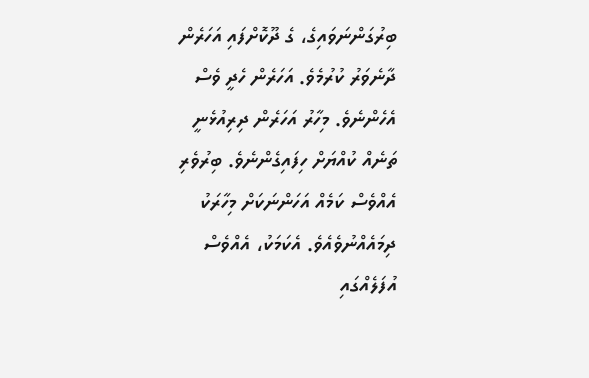ބިރުގަންނަވައިގެ، ގެ ދޫކޮށްފައި އަހަރެން ދާނެވަރު ކުރުމެވެ. އަހަރެން ހެދީ ވެސް އެހެންނެވެ. މިހާރު އަހަރެން ދިރިއުޅެނީ ތަނެއް ކުއްޔަށް ހިފައިގެންނެވެ. ބިރުވެރި އެއްވެސް ކަމެއް އަހަންނަކަށް މިހާރަކު ދިމައެއްނުވެއެވެ. އެކަމަކު، އެއްވެސް އުފަލެއްގައި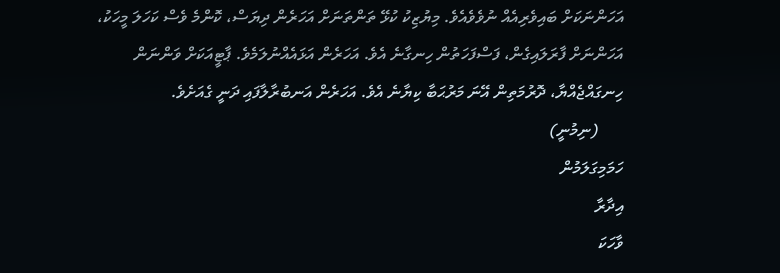އަހަންނަކަށް ބައިވެރިއެއް ނުވެވެއެވެ. މިޔުޒިކު ކުޅޭ ތަންތަނަށް އަހަރެން ދިޔަސް، ކޮންމެ ވެސް ކަހަލަ މީހަކު، އަހަންނަށް ފާރަލައިގެން، ފަސްފަހަތުން ހިނގާނެ އެވެ. އަހަރެން އަޅައެއްނުލަމެވެ. ޕާޓީއަކަށް ވަންނަން ހިނގައްޖެއްޔާ، ދޮރުމަތިން އޭނަ މަރުޙަބާ ކިޔާނެ އެވެ. އަހަރެން އަނބުރާލާފައި ދަނީ ގެއަށެވެ.
      (ނިމުނީ)
ހަމަމިގަލަމުން
އިދާރާ
ވާހަކަ